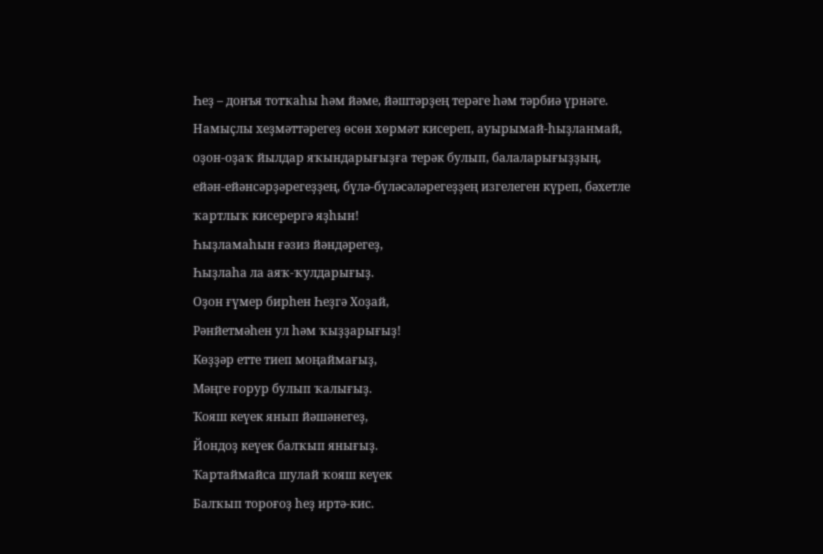Һеҙ – донъя тотҡаһы һәм йәме, йәштәрҙең терәге һәм тәрбиә үрнәге. Намыҫлы хеҙмәттәрегеҙ өсөн хөрмәт кисереп, ауырымай-һыҙланмай, оҙон-оҙаҡ йылдар яҡындарығыҙға терәк булып, балаларығыҙҙың, ейән-ейәнсәрҙәрегеҙҙең, бүлә-бүләсәләрегеҙҙең изгелеген күреп, бәхетле ҡартлыҡ кисерергә яҙһын!
Һыҙламаһын ғәзиз йәндәрегеҙ,
Һыҙлаһа ла аяҡ-ҡулдарығыҙ.
Оҙон ғүмер бирһен Һеҙгә Хоҙай,
Рәнйетмәһен ул һәм ҡыҙҙарығыҙ!
Көҙҙәр етте тиеп моңаймағыҙ,
Мәңге ғорур булып ҡалығыҙ.
Ҡояш кеүек янып йәшәнегеҙ,
Йондоҙ кеүек балҡып янығыҙ.
Ҡартаймайса шулай ҡояш кеүек
Балҡып тороғоҙ һеҙ иртә-кис.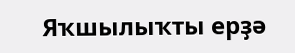Яҡшылыҡты ерҙә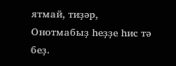ятмай, тиҙәр,
Онотмабыҙ һеҙҙе һис тә беҙ.